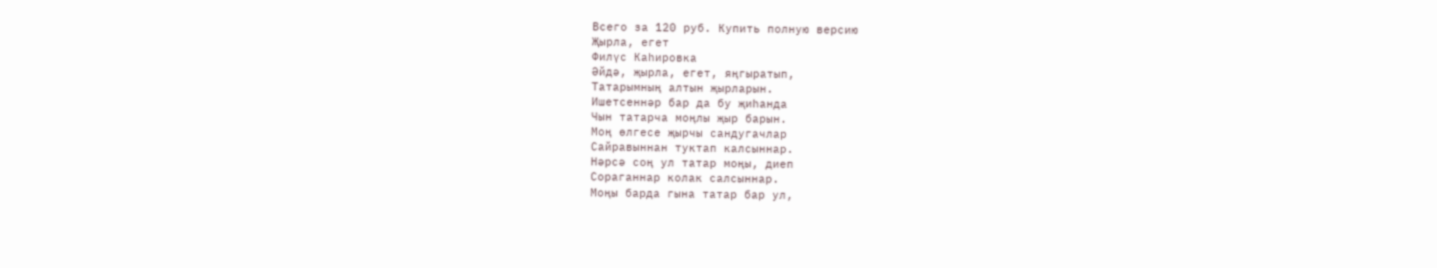Всего за 120 руб. Купить полную версию
Җырла, егет
Филүс Каһировка
Әйдә, җырла, егет, яңгыратып,
Татарымның алтын җырларын.
Ишетсеннәр бар да бу җиһанда
Чын татарча моңлы җыр барын.
Моң өлгесе җырчы сандугачлар
Сайравыннан туктап калсыннар.
Нәрсә соң ул татар моңы, диеп
Сораганнар колак салсыннар.
Моңы барда гына татар бар ул,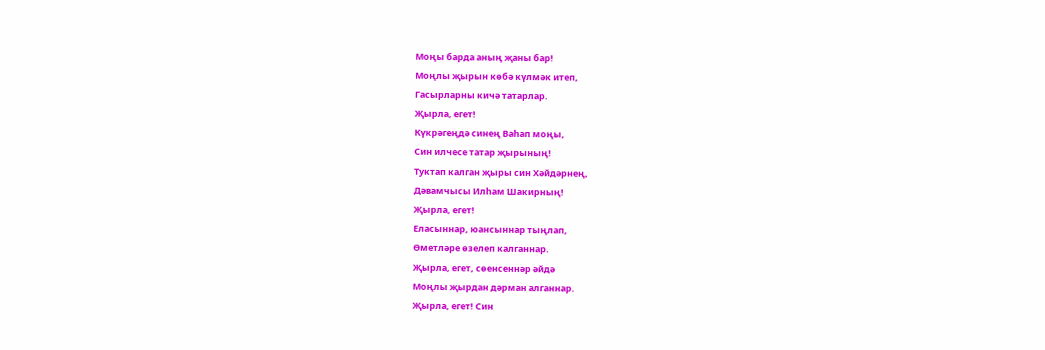Моңы барда аның җаны бар!
Моңлы җырын көбә күлмәк итеп,
Гасырларны кичә татарлар.
Җырла, егет!
Күкрәгеңдә синең Ваһап моңы,
Син илчесе татар җырының!
Туктап калган җыры син Хәйдәрнең,
Дәвамчысы Илһам Шакирның!
Җырла, егет!
Еласыннар, юансыннар тыңлап,
Өметләре өзелеп калганнар.
Җырла, егет, сөенсеннәр әйдә
Моңлы җырдан дәрман алганнар.
Җырла, егет! Син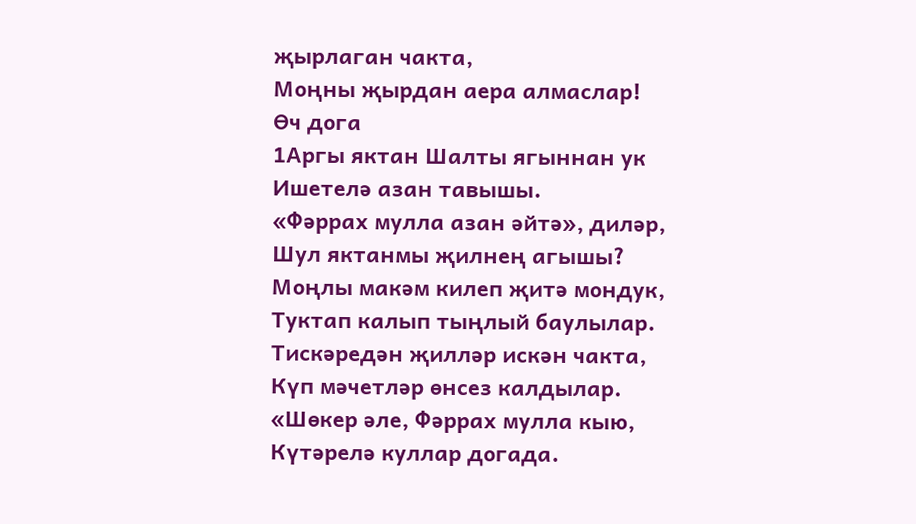җырлаган чакта,
Моңны җырдан аера алмаслар!
Өч дога
1Аргы яктан Шалты ягыннан ук
Ишетелә азан тавышы.
«Фәррах мулла азан әйтә», диләр,
Шул яктанмы җилнең агышы?
Моңлы макәм килеп җитә мондук,
Туктап калып тыңлый баулылар.
Тискәредән җилләр искән чакта,
Күп мәчетләр өнсез калдылар.
«Шөкер әле, Фәррах мулла кыю,
Күтәрелә куллар догада.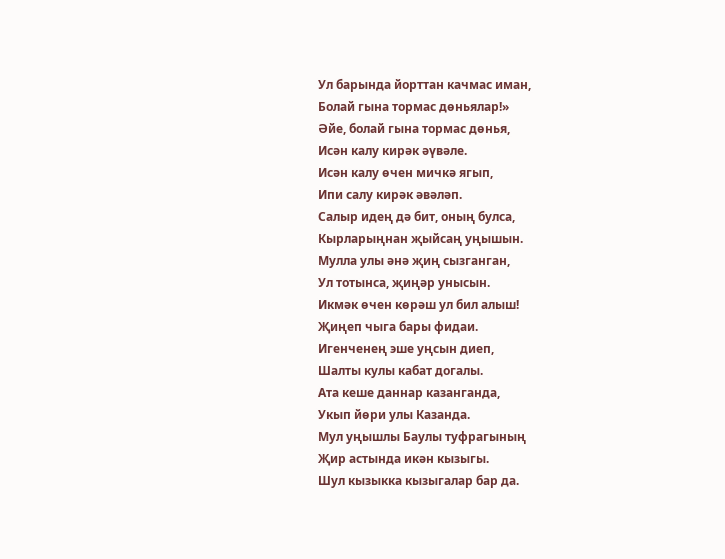Ул барында йорттан качмас иман,
Болай гына тормас дөньялар!»
Әйе, болай гына тормас дөнья,
Исән калу кирәк әүвәле.
Исән калу өчен мичкә ягып,
Ипи салу кирәк әвәләп.
Салыр идең дә бит, оның булса,
Кырларыңнан җыйсаң уңышын.
Мулла улы әнә җиң сызганган,
Ул тотынса, җиңәр унысын.
Икмәк өчен көрәш ул бил алыш!
Җиңеп чыга бары фидаи.
Игенченең эше уңсын диеп,
Шалты кулы кабат догалы.
Ата кеше даннар казанганда,
Укып йөри улы Казанда.
Мул уңышлы Баулы туфрагының
Җир астында икән кызыгы.
Шул кызыкка кызыгалар бар да.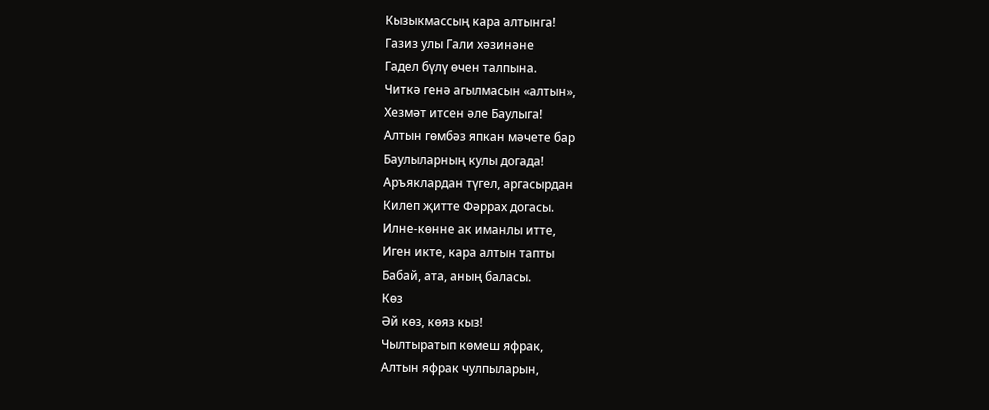Кызыкмассың кара алтынга!
Газиз улы Гали хәзинәне
Гадел бүлү өчен талпына.
Читкә генә агылмасын «алтын»,
Хезмәт итсен әле Баулыга!
Алтын гөмбәз япкан мәчете бар
Баулыларның кулы догада!
Аръяклардан түгел, аргасырдан
Килеп җитте Фәррах догасы.
Илне-көнне ак иманлы итте,
Иген икте, кара алтын тапты
Бабай, ата, аның баласы.
Көз
Әй көз, көяз кыз!
Чылтыратып көмеш яфрак,
Алтын яфрак чулпыларын,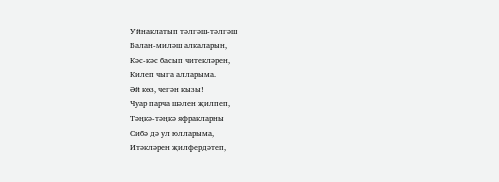Уйнаклатып тәлгәш-тәлгәш
Балан-миләш алкаларын,
Кәс-кәс басып читекләрен,
Килеп чыга алларыма.
Әй көз, чегән кызы!
Чуар парча шәлен җилпеп,
Тәңкә-тәңкә яфракларны
Сибә дә ул юлларыма,
Итәкләрен җилфердәтеп,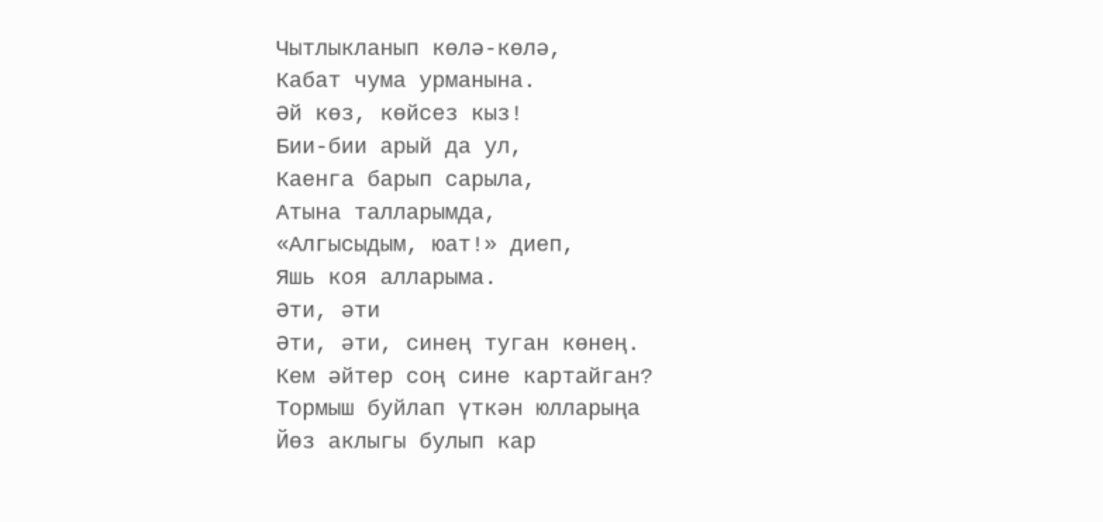Чытлыкланып көлә-көлә,
Кабат чума урманына.
Әй көз, көйсез кыз!
Бии-бии арый да ул,
Каенга барып сарыла,
Атына талларымда,
«Алгысыдым, юат!» диеп,
Яшь коя алларыма.
Әти, әти
Әти, әти, синең туган көнең.
Кем әйтер соң сине картайган?
Тормыш буйлап үткән юлларыңа
Йөз аклыгы булып кар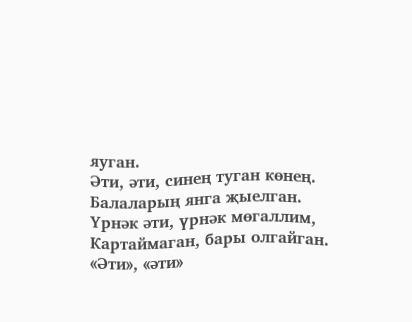яуган.
Әти, әти, синең туган көнең.
Балаларың янга җыелган.
Үрнәк әти, үрнәк мөгаллим,
Картаймаган, бары олгайган.
«Әти», «әти»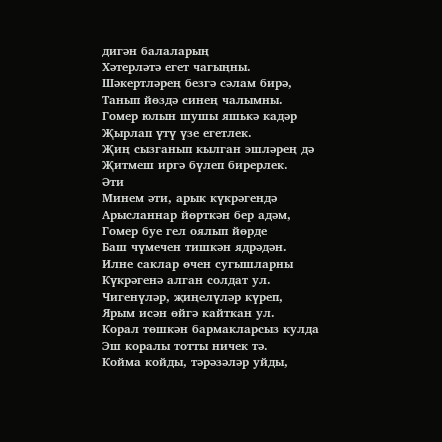дигән балаларың
Хәтерләтә егет чагыңны.
Шәкертләрең безгә сәлам бирә,
Танып йөздә синең чалымны.
Гомер юлын шушы яшькә кадәр
Җырлап үтү үзе егетлек.
Җиң сызганып кылган эшләрең дә
Җитмеш иргә бүлеп бирерлек.
Әти
Минем әти, арык күкрәгендә
Арысланнар йөрткән бер адәм,
Гомер буе гел оялып йөрде
Баш чүмечен тишкән ядрәдән.
Илне саклар өчен сугышларны
Күкрәгенә алган солдат ул.
Чигенүләр, җиңелүләр күреп,
Ярым исән өйгә кайткан ул.
Корал төшкән бармакларсыз кулда
Эш коралы тотты ничек тә.
Койма койды, тәрәзәләр уйды,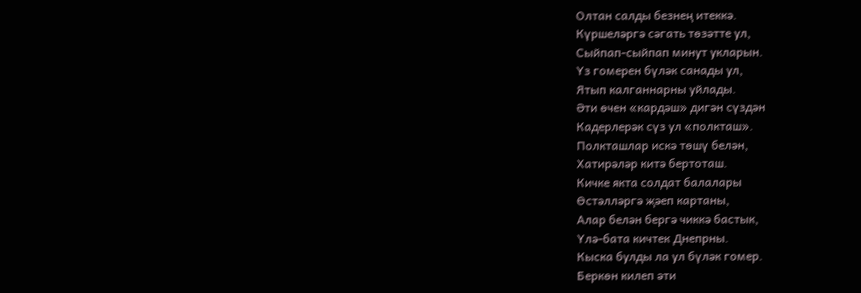Олтан салды безнең итеккә.
Күршеләргә сәгать төзәтте ул,
Сыйпап-сыйпап минут укларын.
Үз гомерен бүләк санады ул,
Ятып калганнарны уйлады.
Әти өчен «кардәш» дигән сүздән
Кадерлерәк сүз ул «полкташ».
Полкташлар искә төшү белән,
Хатирәләр китә бертоташ.
Кичке якта солдат балалары
Өстәлләргә җәеп картаны,
Алар белән бергә чиккә бастык,
Үлә-бата кичтек Днепрны.
Кыска булды ла ул бүләк гомер.
Беркөн килеп әти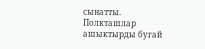сынатты.
Полкташлар ашыктырды бугай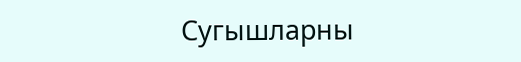Сугышларны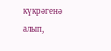күкрәгенә алып,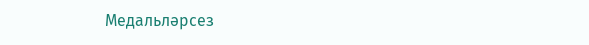Медальләрсез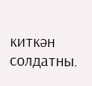киткән солдатны.